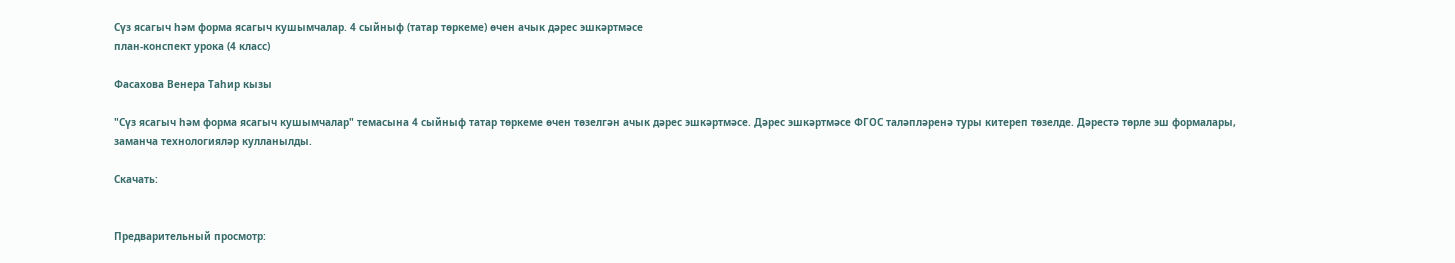Сүз ясагыч һәм форма ясагыч кушымчалар. 4 сыйныф (татар төркеме) өчен ачык дәрес эшкәртмәсе
план-конспект урока (4 класс)

Фасахова Венера Таһир кызы

"Сүз ясагыч һәм форма ясагыч кушымчалар" темасына 4 сыйныф татар төркеме өчен төзелгән ачык дәрес эшкәртмәсе. Дәрес эшкәртмәсе ФГОС таләпләренә туры китереп төзелде. Дәрестә төрле эш формалары, заманча технологияләр кулланылды.

Скачать:


Предварительный просмотр: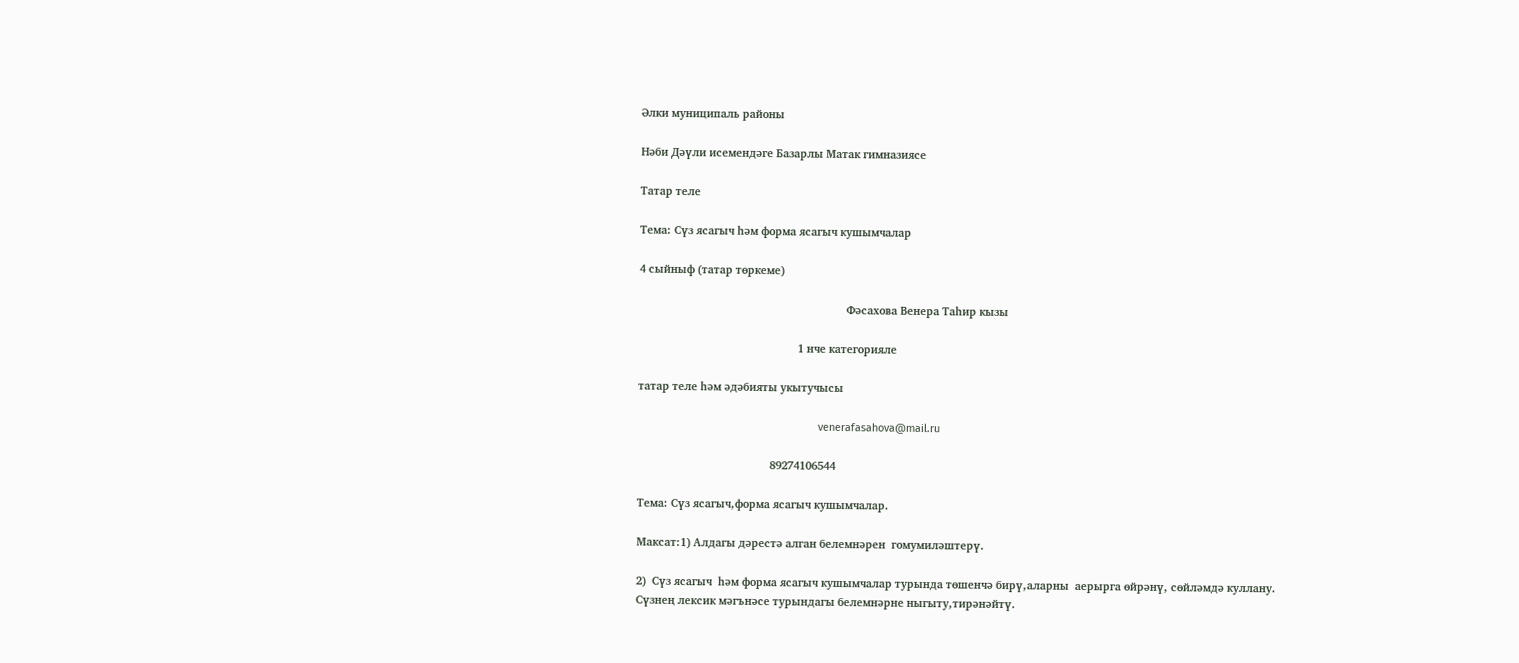Әлки муниципаль районы

Нәби Дәүли исемендәге Базарлы Матак гимназиясе

Татар теле

Тема: Сүз ясагыч һәм форма ясагыч кушымчалар

4 сыйныф (татар төркеме)

                                                                     Фәсахова Венера Таһир кызы

                                                     1 нче категорияле

татар теле һәм әдәбияты укытучысы

                                                            venerafasahova@mail.ru

                                            89274106544

Тема: Сүз ясагыч,форма ясагыч кушымчалар.

Максат:1) Алдагы дәрестә алган белемнәрен  гомумиләштерү.

2)  Сүз ясагыч  һәм форма ясагыч кушымчалар турында төшенчә бирү,аларны  аерырга өйрәнү, сөйләмдә куллану. Сүзнең лексик мәгънәсе турындагы белемнәрне ныгыту,тирәнәйтү.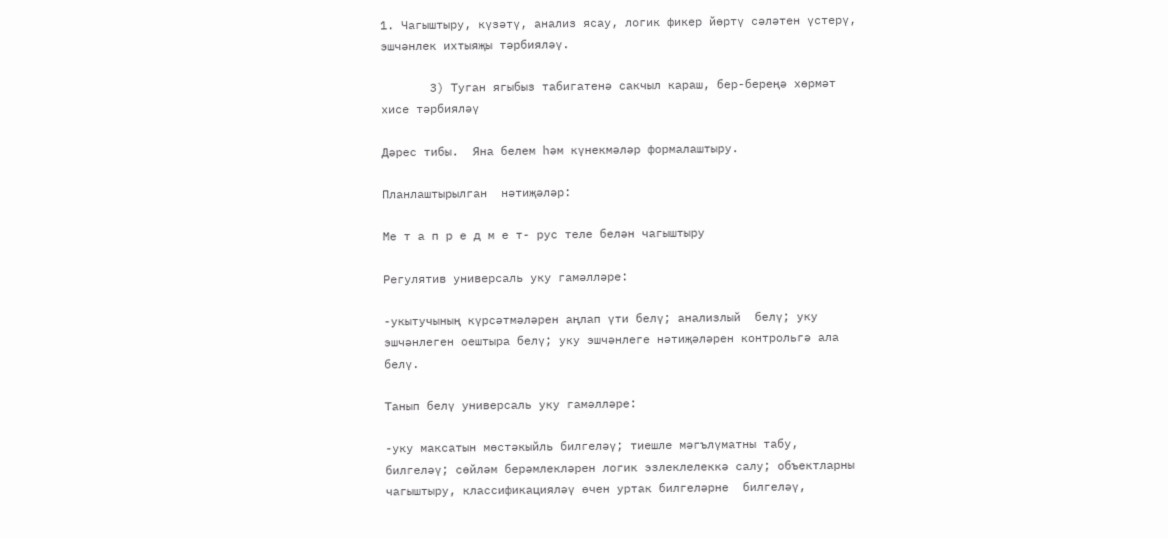1. Чагыштыру, күзәтү, анализ ясау, логик фикер йөртү сәләтен үстерү, эшчәнлек ихтыяҗы тәрбияләү.

       3) Туган ягыбыз табигатенә сакчыл караш, бер-береңә хөрмәт хисе тәрбияләү

Дәрес тибы.  Яна белем һәм күнекмәләр формалаштыру.

Планлаштырылган  нәтиҗәләр:

Ме т а п р е д м е т- рус теле белән чагыштыру

Регулятив универсаль уку гамәлләре:

-укытучының күрсәтмәләрен аңлап үти белү; анализлый  белү; уку эшчәнлеген оештыра белү; уку эшчәнлеге нәтиҗәләрен контрольгә ала белү.

Танып белү универсаль уку гамәлләре:

-уку максатын мөстәкыйль билгеләү; тиешле мәгълүматны табу, билгеләү; сөйләм берәмлекләрен логик эзлеклелеккә салу; объектларны чагыштыру, классификацияләү өчен уртак билгеләрне  билгеләү,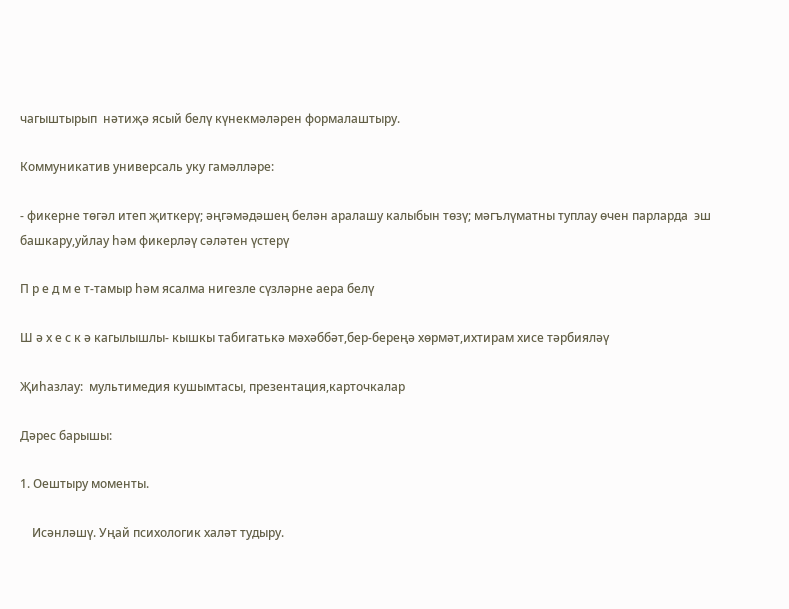чагыштырып  нәтиҗә ясый белү күнекмәләрен формалаштыру.

Коммуникатив универсаль уку гамәлләре:

- фикерне төгәл итеп җиткерү; әңгәмәдәшең белән аралашу калыбын төзү; мәгълүматны туплау өчен парларда  эш башкару,уйлау һәм фикерләү сәләтен үстерү

П р е д м е т-тамыр һәм ясалма нигезле сүзләрне аера белү

Ш ә х е с к ә кагылышлы- кышкы табигатькә мәхәббәт,бер-береңә хөрмәт,ихтирам хисе тәрбияләү

Җиһазлау:  мультимедия кушымтасы, презентация,карточкалар

Дәрес барышы:

1. Оештыру моменты.

    Исәнләшү. Уңай психологик халәт тудыру.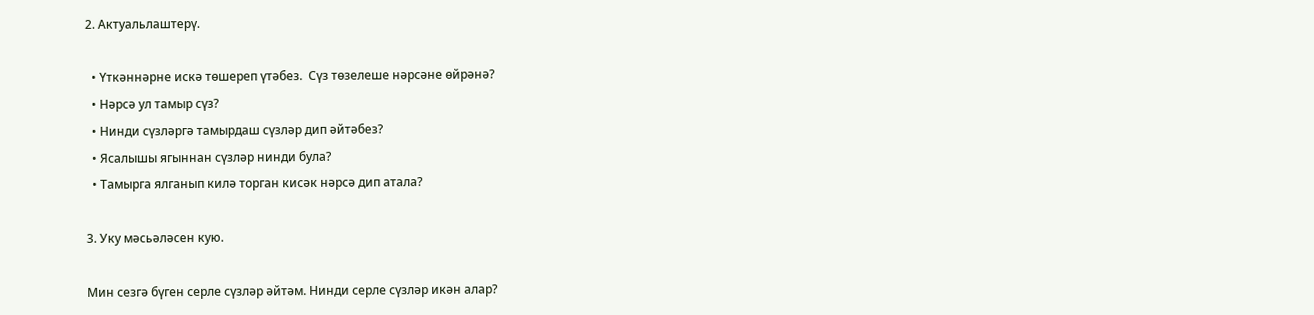2. Актуальлаштерү.

  • Үткәннәрне искә төшереп үтәбез.  Сүз төзелеше нәрсәне өйрәнә?
  • Нәрсә ул тамыр сүз?
  • Нинди сүзләргә тамырдаш сүзләр дип әйтәбез?
  • Ясалышы ягыннан сүзләр нинди була?
  • Тамырга ялганып килә торган кисәк нәрсә дип атала?

3. Уку мәсьәләсен кую.

Мин сезгә бүген серле сүзләр әйтәм. Нинди серле сүзләр икән алар?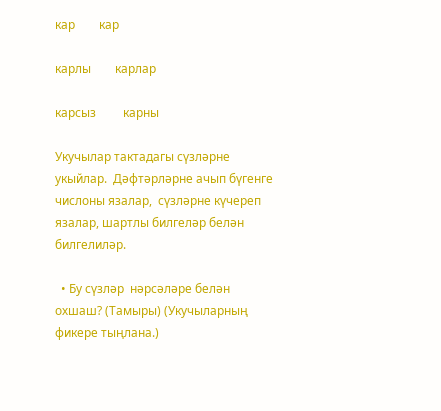кар        кар

карлы        карлар

карсыз         карны

Укучылар тактадагы сүзләрне укыйлар.  Дәфтәрләрне ачып бүгенге числоны язалар,  сүзләрне күчереп язалар, шартлы билгеләр белән билгелиләр.

  • Бу сүзләр  нәрсәләре белән охшаш? (Тамыры) (Укучыларның фикере тыңлана.)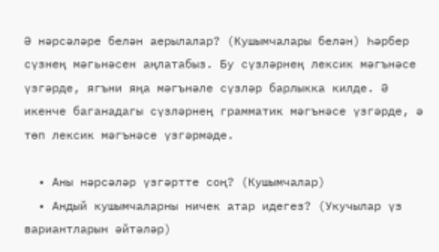Ә нәрсәләре белән аерылалар? (Кушымчалары белән) Һәрбер сүзнең мәгьнәсен аңлатабыз. Бу сүзләрнең лексик мәгънәсе үзгәрде, ягъни яңа мәгънәле сүзләр барлыкка килде. Ә икенче баганадагы сүзләрнең грамматик мәгънәсе үзгәрде, ә төп лексик мәгънәсе үзгәрмәде.

  • Аны нәрсәләр үзгәртте соң? (Кушымчалар)
  • Андый кушымчаларны ничек атар идегез? (Укучылар үз вариантларын әйтәләр)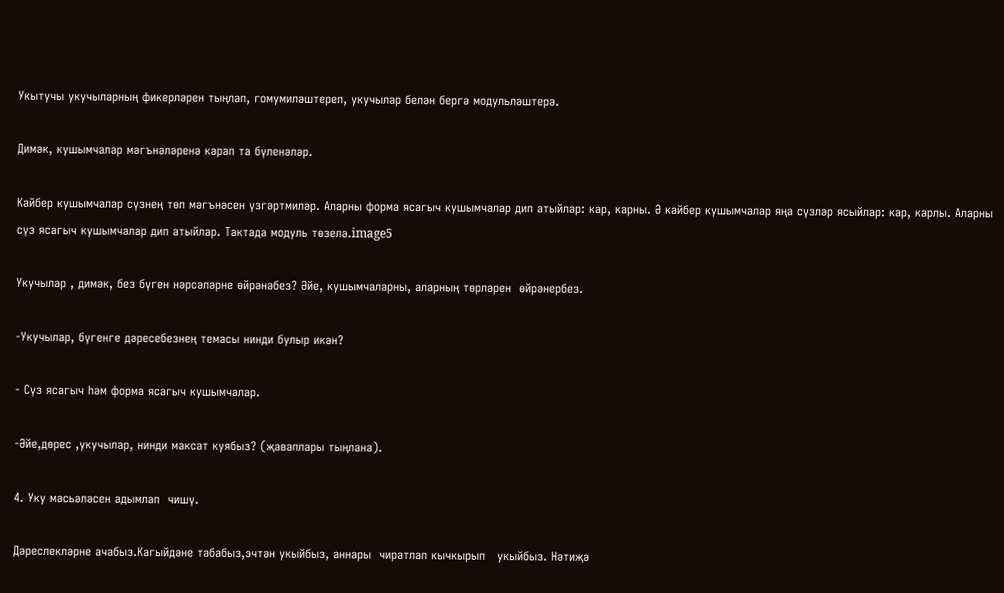Укытучы укучыларның фикерләрен тыңлап, гомумиләштереп, укучылар белән бергә модульләштерә.

Димәк, кушымчалар мәгънәләренә карап та бүленәләр.

Кайбер кушымчалар сүзнең төп мәгънәсен үзгәртмиләр. Аларны форма ясагыч кушымчалар дип атыйлар: кар, карны. Ә кайбер кушымчалар яңа сүзләр ясыйлар: кар, карлы. Аларны сүз ясагыч кушымчалар дип атыйлар. Тактада модуль төзелә.image5

Укучылар , димәк, без бүген нәрсәләрне өйрәнәбез? Әйе, кушымчаларны, аларның төрләрен  өйрәнербез.

-Укучылар, бүгенге дәресебезнең темасы нинди булыр икән?

- Сүз ясагыч һәм форма ясагыч кушымчалар.

-Әйе,дөрес ,укучылар, нинди максат куябыз? (җаваплары тыңлана).

4. Уку мәсьәләсен адымлап  чишү.

Дәреслекләрне ачабыз.Кагыйдәне табабыз,эчтән укыйбыз, аннары  чиратлап кычкырып   укыйбыз. Нәтиҗә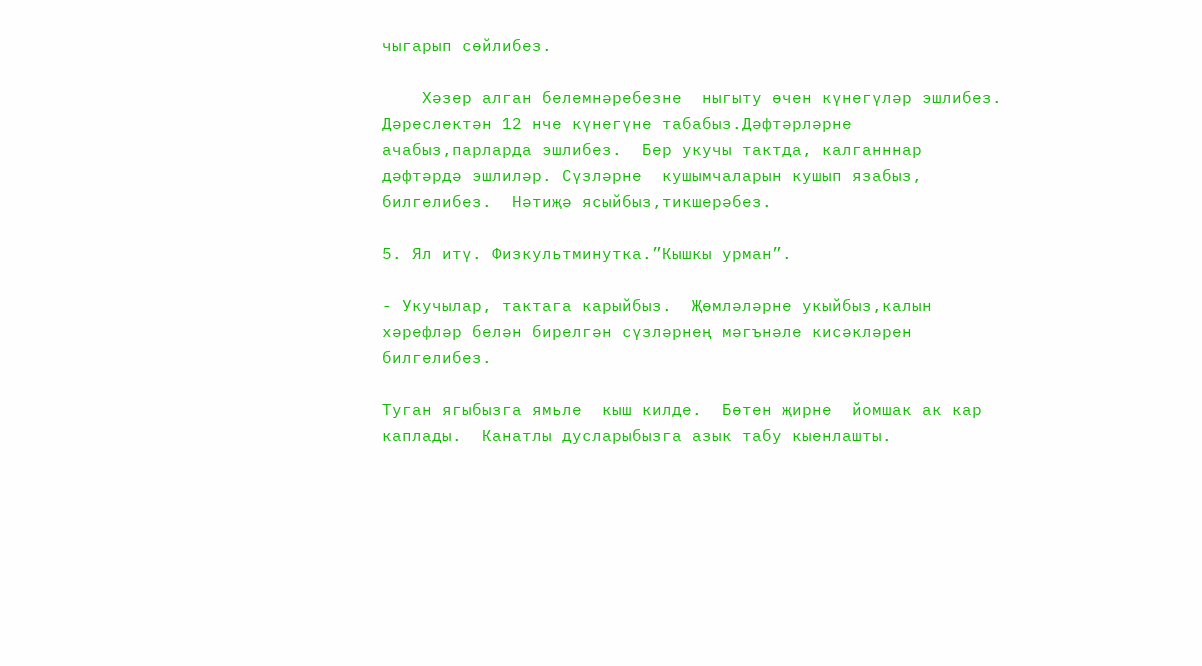чыгарып сөйлибез.

    Хәзер алган белемнәребезне  ныгыту өчен күнегүләр эшлибез.  Дәреслектән 12 нче күнегүне табабыз.Дәфтәрләрне ачабыз,парларда эшлибез.  Бер укучы тактда, калганннар дәфтәрдә эшлиләр. Сүзләрне  кушымчаларын кушып язабыз, билгелибез.  Нәтиҗә ясыйбыз,тикшерәбез.

5. Ял итү. Физкультминутка.”Кышкы урман”.

- Укучылар, тактага карыйбыз.  Җөмләләрне укыйбыз,калын хәрефләр белән бирелгән сүзләрнең мәгънәле кисәкләрен билгелибез.

Туган ягыбызга ямьле  кыш килде.  Бөтен җирне  йомшак ак кар каплады.  Канатлы дусларыбызга азык табу кыенлашты.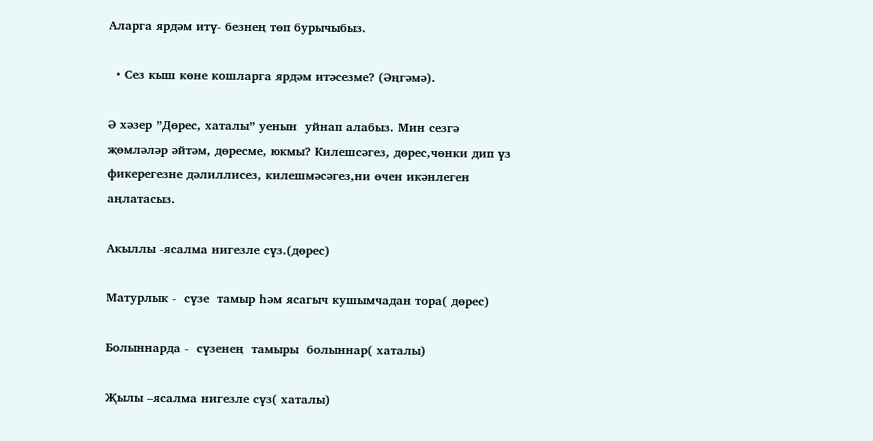Аларга ярдәм итү- безнең төп бурычыбыз.

  • Сез кыш көне кошларга ярдәм итәсезме? (Әңгәмә).

Ә хәзер ”Дөрес, хаталы” уенын  уйнап алабыз. Мин сезгә җөмләләр әйтәм, дөресме, юкмы? Килешсәгез, дөрес,чөнки дип үз фикерегезне дәлиллисез, килешмәсәгез,ни өчен икәнлеген аңлатасыз.

Акыллы -ясалма нигезле сүз.(дөрес)

Матурлык -  сүзе  тамыр һәм ясагыч кушымчадан тора( дөрес)

Болыннарда -  сүзенең  тамыры  болыннар( хаталы)

Җылы –ясалма нигезле сүз( хаталы)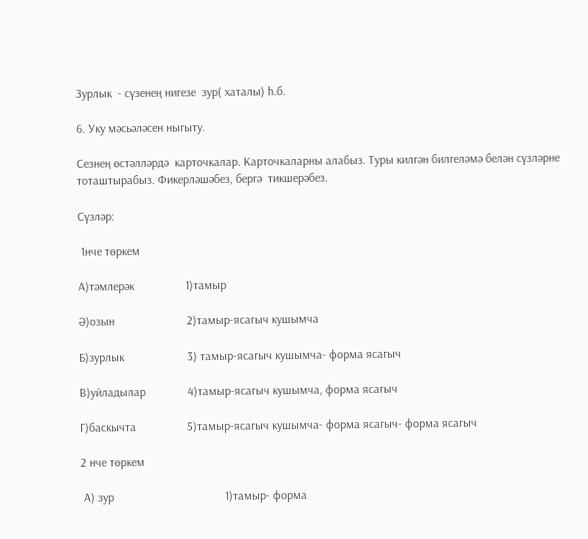Зурлык  - сүзенең нигезе  зур( хаталы) һ.б.

6. Уку мәсьәләсен ныгыту.

Сезнең өстәлләрдә  карточкалар. Карточкаларны алабыз. Туры килгән билгеләмә белән сүзләрне  тоташтырабыз. Фикерләшәбез, бергә  тикшерәбез.

Сүзләр:

 1нче төркем

А)тәмлерәк                 1)тамыр

Ә)озын                        2)тамыр-ясагыч кушымча

Б)зурлык                     3) тамыр-ясагыч кушымча- форма ясагыч

В)уйладылар              4)тамыр-ясагыч кушымча, форма ясагыч

Г)баскычта                 5)тамыр-ясагыч кушымча- форма ясагыч- форма ясагыч

2 нче төркем

 А) зур                                     1)тамыр- форма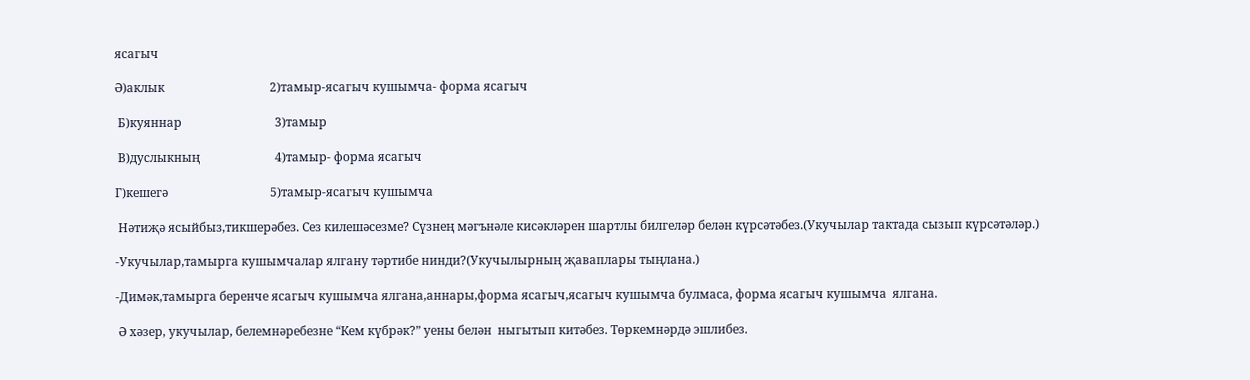ясагыч

Ә)аклык                                   2)тамыр-ясагыч кушымча- форма ясагыч

 Б)куяннар                               3)тамыр

 В)дуслыкның                         4)тамыр- форма ясагыч

Г)кешегә                                  5)тамыр-ясагыч кушымча

 Нәтиҗә ясыйбыз,тикшерәбез. Сез килешәсезме? Сүзнең мәгънәле кисәкләрен шартлы билгеләр белән күрсәтәбез.(Укучылар тактада сызып күрсәтәләр.)

-Укучылар,тамырга кушымчалар ялгану тәртибе нинди?(Укучылырның җаваплары тыңлана.)

-Димәк,тамырга беренче ясагыч кушымча ялгана,аннары,форма ясагыч,ясагыч кушымча булмаса, форма ясагыч кушымча  ялгана.

 Ә хәзер, укучылар, белемнәребезне “Кем күбрәк?” уены белән  ныгытып китәбез. Төркемнәрдә эшлибез.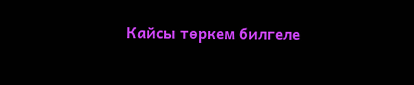Кайсы төркем билгеле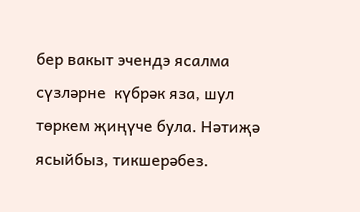бер вакыт эчендэ ясалма сүзләрне  күбрәк яза, шул  төркем җиңүче була. Нәтиҗә ясыйбыз, тикшерәбез.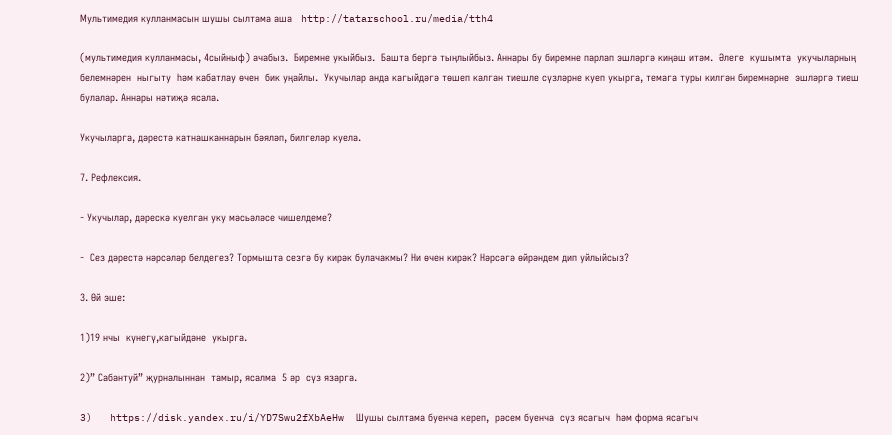Мультимедия кулланмасын шушы сылтама аша   http://tatarschool.ru/media/tth4

(мультимедия кулланмасы, 4сыйныф) ачабыз.  Биремне укыйбыз.  Башта бергә тыңлыйбыз. Аннары бу биремне парлап эшләргә киңәш итәм.  Әлеге  кушымта  укучыларның белемнәрен  ныгыту  һәм кабатлау өчен  бик уңайлы.  Укучылар анда кагыйдәгә төшеп калган тиешле сүзләрне куеп укырга, темага туры килгән биремнәрне  эшләргә тиеш булалар. Аннары нәтиҗә ясала.

Укучыларга, дәрестә катнашканнарын бәяләп, билгеләр куела.

7. Рефлексия.

- Укучылар, дәрескә куелган уку мәсьәләсе чишелдеме?

-  Сез дәрестә нәрсәләр белдегез? Тормышта сезгә бу кирәк булачакмы? Ни өчен кирәк? Нәрсәгә өйрәндем дип уйлыйсыз?

3. Өй эше:

1)19 нчы  күнегү,кагыйдәне  укырга.

2)” Сабантуй” җурналыннан  тамыр, ясалма  5 әр  сүз язарга.

3)   https://disk.yandex.ru/i/YD7Swu2fXbAeHw  Шушы сылтама буенча кереп,  рәсем буенча  сүз ясагыч  һәм форма ясагыч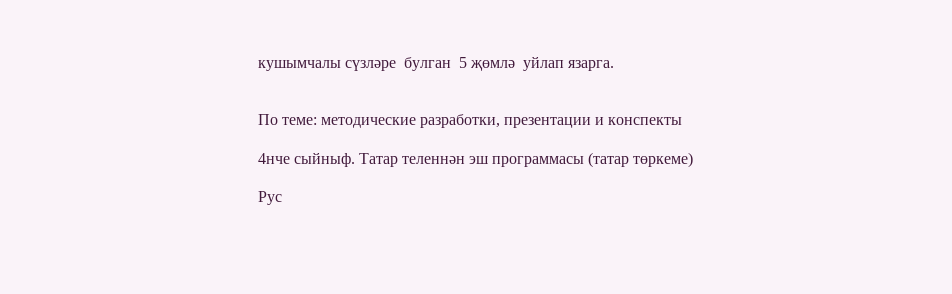кушымчалы сүзләре  булган  5 җөмлә  уйлап язарга.


По теме: методические разработки, презентации и конспекты

4нче сыйныф. Татар теленнән эш программасы (татар төркеме)

Рус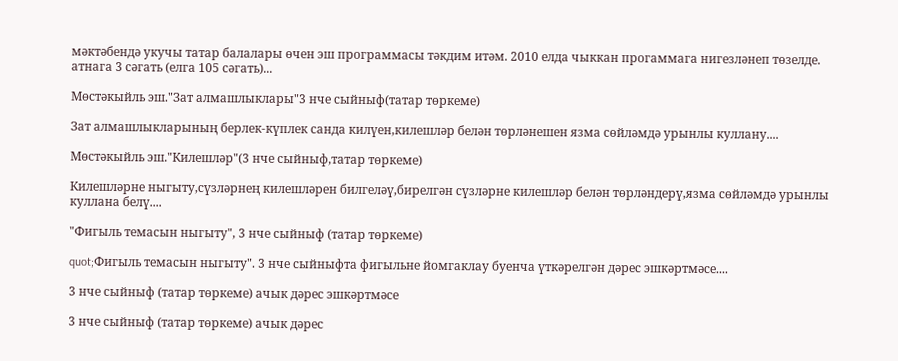мәктәбендә укучы татар балалары өчен эш программасы тәкдим итәм. 2010 елда чыккан прогаммага нигезләнеп төзелде. атнага 3 сәгать (елга 105 сәгать)...

Мөстәкыйль эш."Зат алмашлыклары"3 нче сыйныф(татар төркеме)

Зат алмашлыкларының берлек-күплек санда килүен,килешләр белән төрләнешен язма сөйләмдә урынлы куллану....

Мөстәкыйль эш."Килешләр"(3 нче сыйныф,татар төркеме)

Килешләрне ныгыту,сүзләрнең килешләрен билгеләү,бирелгән сүзләрне килешләр белән төрләндерү,язма сөйләмдә урынлы куллана белү....

"Фигыль темасын ныгыту", 3 нче сыйныф (татар төркеме)

quot;Фигыль темасын ныгыту". 3 нче сыйныфта фигыльне йомгаклау буенча үткәрелгән дәрес эшкәртмәсе....

3 нче сыйныф (татар төркеме) ачык дәрес эшкәртмәсе

3 нче сыйныф (татар төркеме) ачык дәрес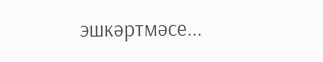эшкәртмәсе...